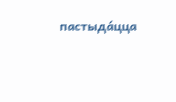пастыда́цца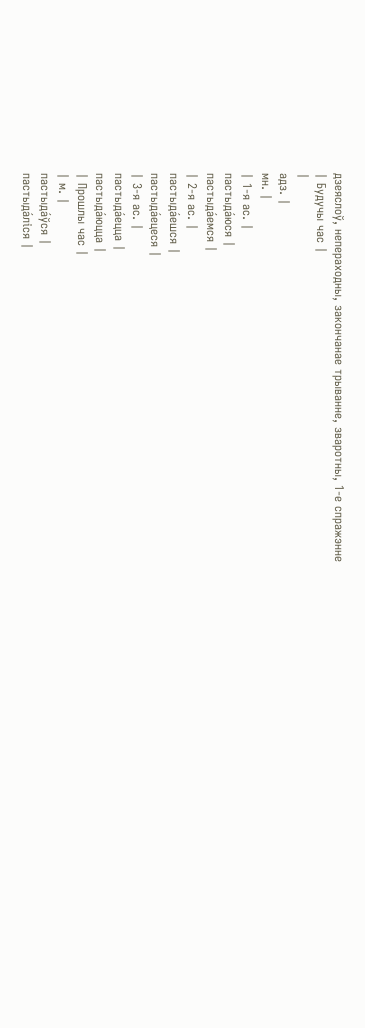дзеяслоў, непераходны, закончанае трыванне, зваротны, 1-е спражэнне
| Будучы час |
|
адз. |
мн. |
| 1-я ас. |
пастыда́юся |
пастыда́емся |
| 2-я ас. |
пастыда́ешся |
пастыда́ецеся |
| 3-я ас. |
пастыда́ецца |
пастыда́юцца |
| Прошлы час |
| м. |
пастыда́ўся |
пастыда́ліся |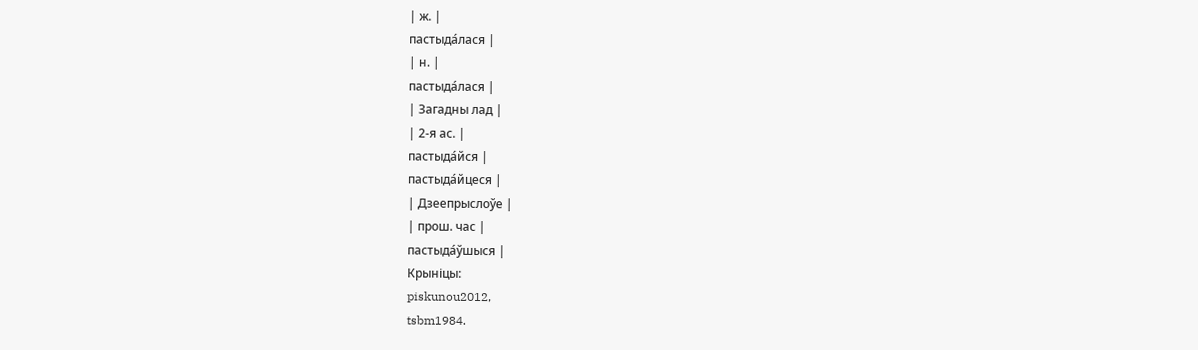| ж. |
пастыда́лася |
| н. |
пастыда́лася |
| Загадны лад |
| 2-я ас. |
пастыда́йся |
пастыда́йцеся |
| Дзеепрыслоўе |
| прош. час |
пастыда́ўшыся |
Крыніцы:
piskunou2012,
tsbm1984.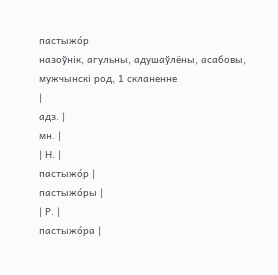пастыжо́р
назоўнік, агульны, адушаўлёны, асабовы, мужчынскі род, 1 скланенне
|
адз. |
мн. |
| Н. |
пастыжо́р |
пастыжо́ры |
| Р. |
пастыжо́ра |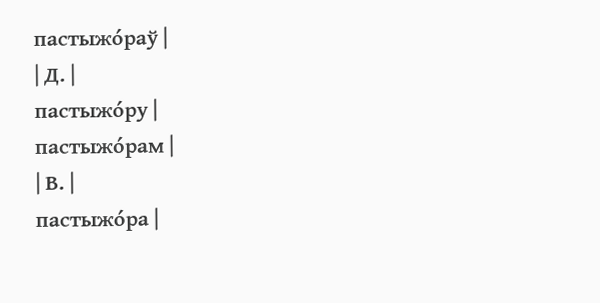пастыжо́раў |
| Д. |
пастыжо́ру |
пастыжо́рам |
| В. |
пастыжо́ра |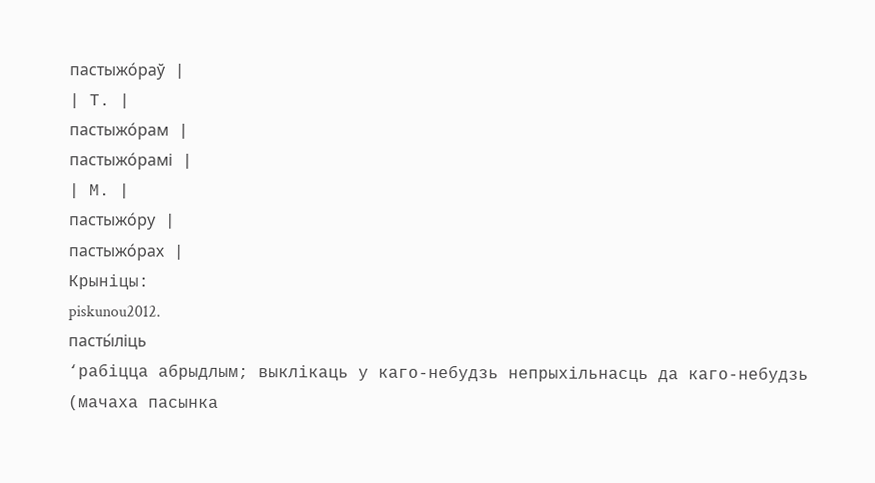пастыжо́раў |
| Т. |
пастыжо́рам |
пастыжо́рамі |
| М. |
пастыжо́ру |
пастыжо́рах |
Крыніцы:
piskunou2012.
пасты́ліць
‘рабіцца абрыдлым; выклікаць у каго-небудзь непрыхільнасць да каго-небудзь (мачаха пасынка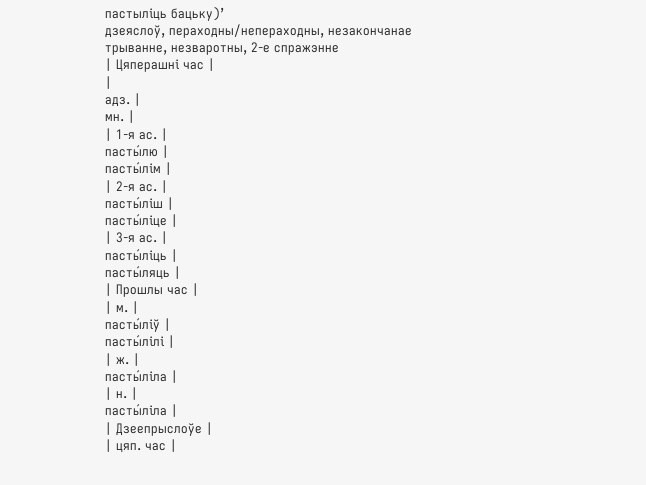пастыліць бацьку)’
дзеяслоў, пераходны/непераходны, незакончанае трыванне, незваротны, 2-е спражэнне
| Цяперашні час |
|
адз. |
мн. |
| 1-я ас. |
пасты́лю |
пасты́лім |
| 2-я ас. |
пасты́ліш |
пасты́ліце |
| 3-я ас. |
пасты́ліць |
пасты́ляць |
| Прошлы час |
| м. |
пасты́ліў |
пасты́лілі |
| ж. |
пасты́ліла |
| н. |
пасты́ліла |
| Дзеепрыслоўе |
| цяп. час |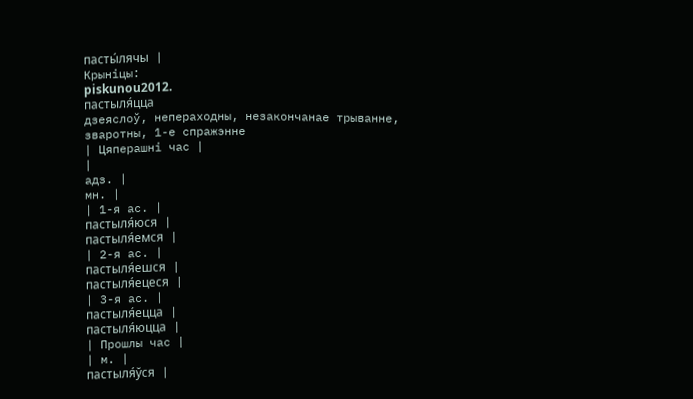пасты́лячы |
Крыніцы:
piskunou2012.
пастыля́цца
дзеяслоў, непераходны, незакончанае трыванне, зваротны, 1-е спражэнне
| Цяперашні час |
|
адз. |
мн. |
| 1-я ас. |
пастыля́юся |
пастыля́емся |
| 2-я ас. |
пастыля́ешся |
пастыля́ецеся |
| 3-я ас. |
пастыля́ецца |
пастыля́юцца |
| Прошлы час |
| м. |
пастыля́ўся |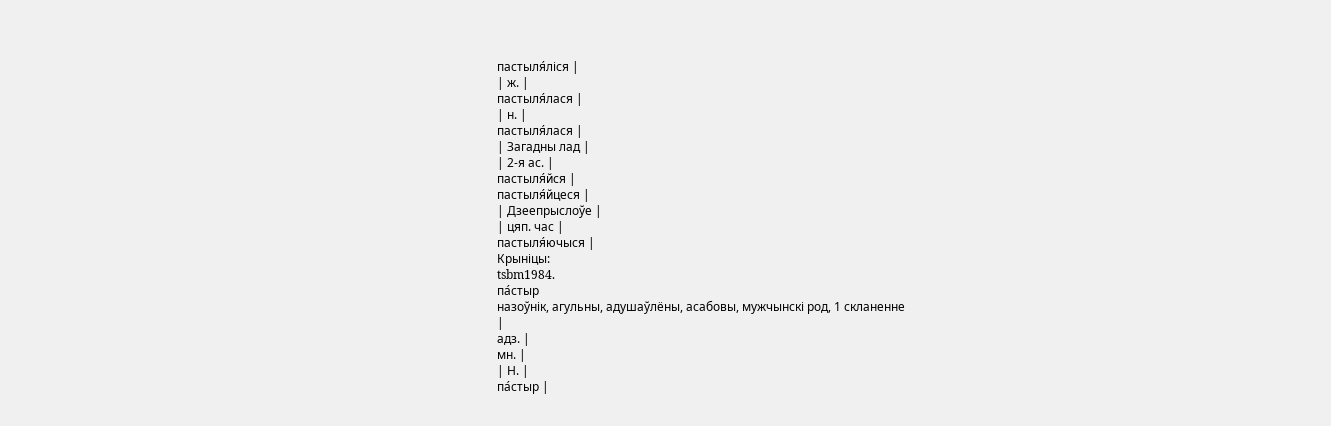пастыля́ліся |
| ж. |
пастыля́лася |
| н. |
пастыля́лася |
| Загадны лад |
| 2-я ас. |
пастыля́йся |
пастыля́йцеся |
| Дзеепрыслоўе |
| цяп. час |
пастыля́ючыся |
Крыніцы:
tsbm1984.
па́стыр
назоўнік, агульны, адушаўлёны, асабовы, мужчынскі род, 1 скланенне
|
адз. |
мн. |
| Н. |
па́стыр |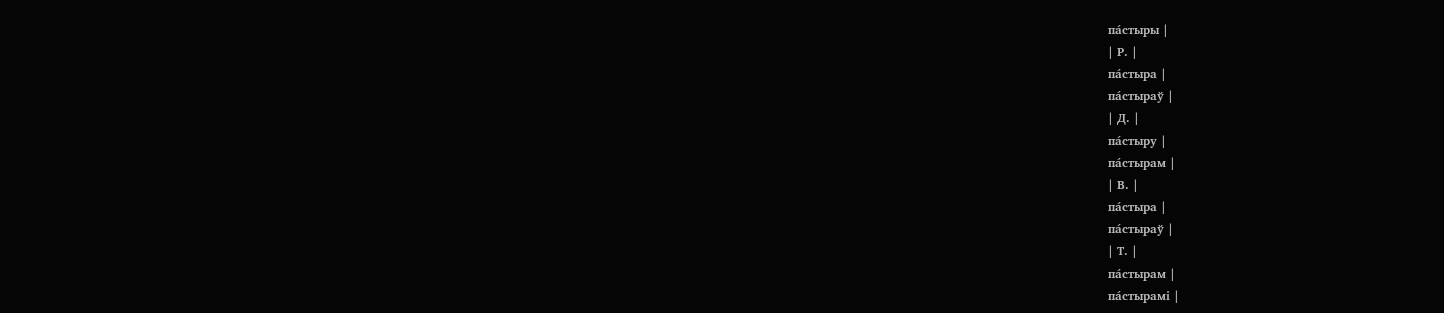па́стыры |
| Р. |
па́стыра |
па́стыраў |
| Д. |
па́стыру |
па́стырам |
| В. |
па́стыра |
па́стыраў |
| Т. |
па́стырам |
па́стырамі |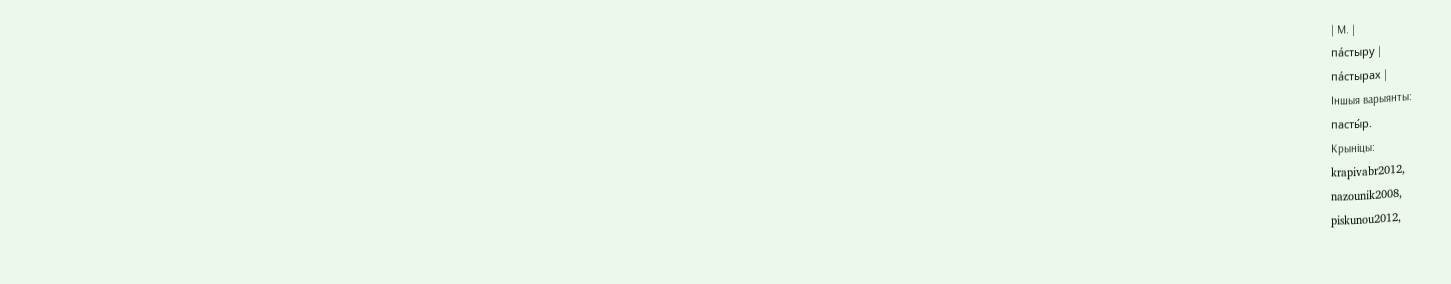| М. |
па́стыру |
па́стырах |
Іншыя варыянты:
пасты́р.
Крыніцы:
krapivabr2012,
nazounik2008,
piskunou2012,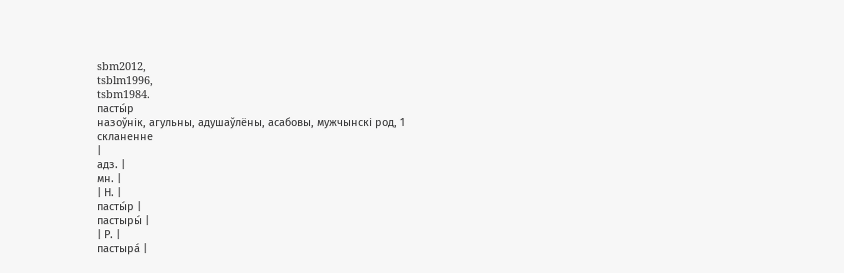sbm2012,
tsblm1996,
tsbm1984.
пасты́р
назоўнік, агульны, адушаўлёны, асабовы, мужчынскі род, 1 скланенне
|
адз. |
мн. |
| Н. |
пасты́р |
пастыры́ |
| Р. |
пастыра́ |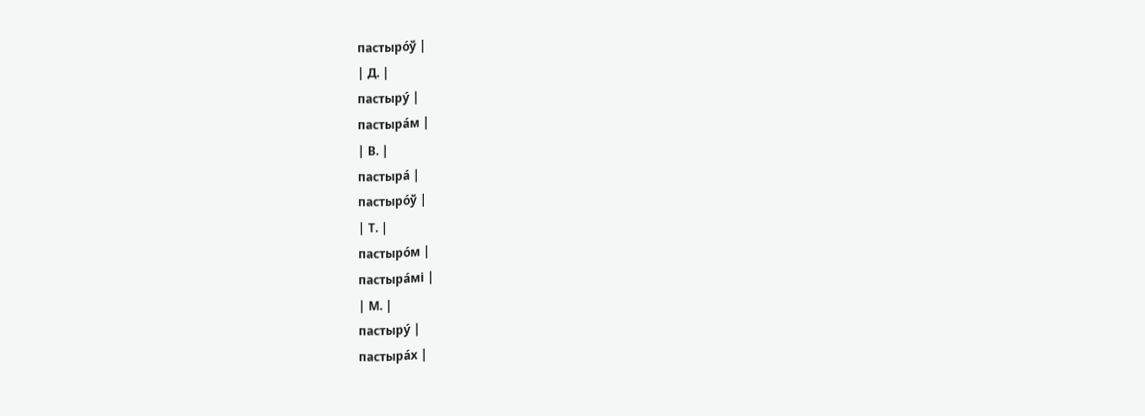пастыро́ў |
| Д. |
пастыру́ |
пастыра́м |
| В. |
пастыра́ |
пастыро́ў |
| Т. |
пастыро́м |
пастыра́мі |
| М. |
пастыру́ |
пастыра́х |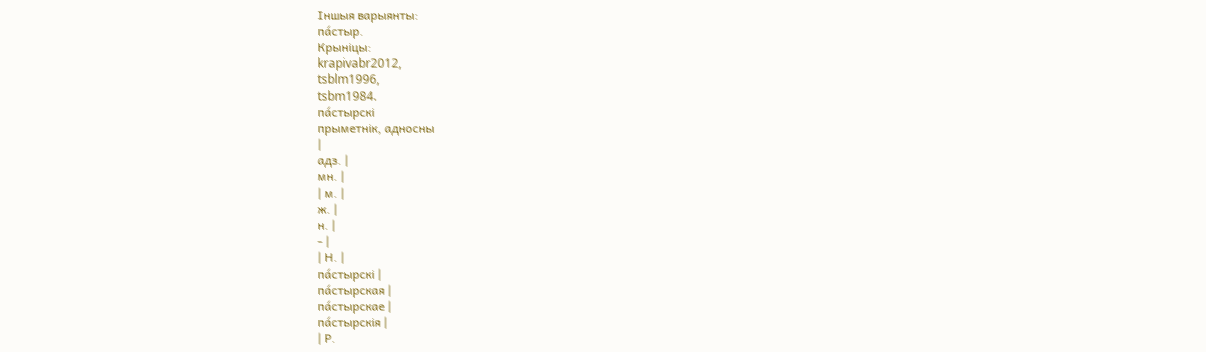Іншыя варыянты:
па́стыр.
Крыніцы:
krapivabr2012,
tsblm1996,
tsbm1984.
па́стырскі
прыметнік, адносны
|
адз. |
мн. |
| м. |
ж. |
н. |
- |
| Н. |
па́стырскі |
па́стырская |
па́стырскае |
па́стырскія |
| Р.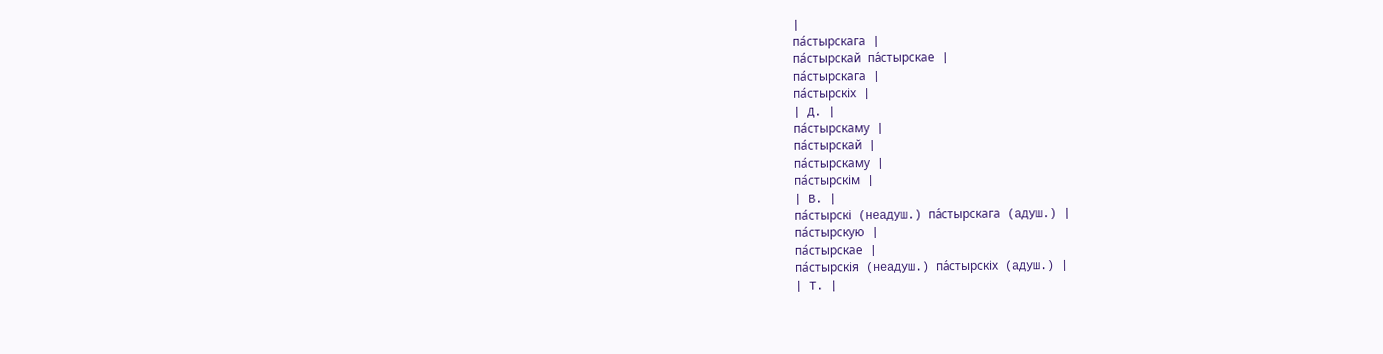|
па́стырскага |
па́стырскай па́стырскае |
па́стырскага |
па́стырскіх |
| Д. |
па́стырскаму |
па́стырскай |
па́стырскаму |
па́стырскім |
| В. |
па́стырскі (неадуш.) па́стырскага (адуш.) |
па́стырскую |
па́стырскае |
па́стырскія (неадуш.) па́стырскіх (адуш.) |
| Т. |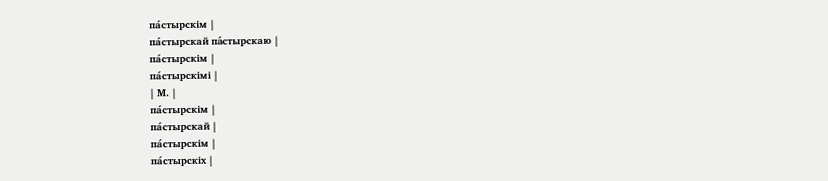па́стырскім |
па́стырскай па́стырскаю |
па́стырскім |
па́стырскімі |
| М. |
па́стырскім |
па́стырскай |
па́стырскім |
па́стырскіх |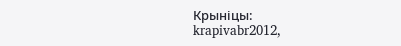Крыніцы:
krapivabr2012,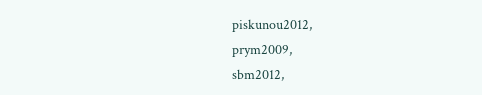piskunou2012,
prym2009,
sbm2012,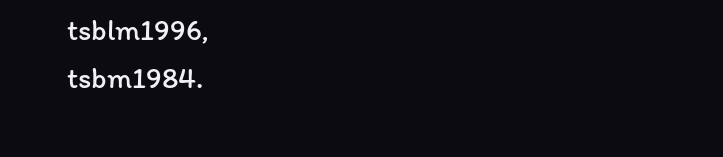tsblm1996,
tsbm1984.